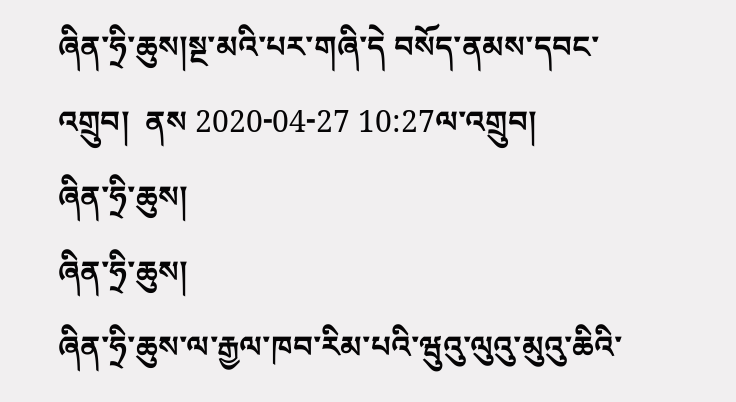ཞིན་ཧྲི་ཆུས།སྔ་མའི་པར་གཞི་དེ བསོད་ནམས་དབང་འགྲུབ།  ནས 2020-04-27 10:27ལ་འགྲུབ།
ཞིན་ཧྲི་ཆུས།
ཞིན་ཧྲི་ཆུས།
ཞིན་ཧྲི་ཆུས་ལ་རྒྱལ་ཁབ་རིམ་པའི་ཝུའུ་ལུའུ་མུའུ་ཆིའི་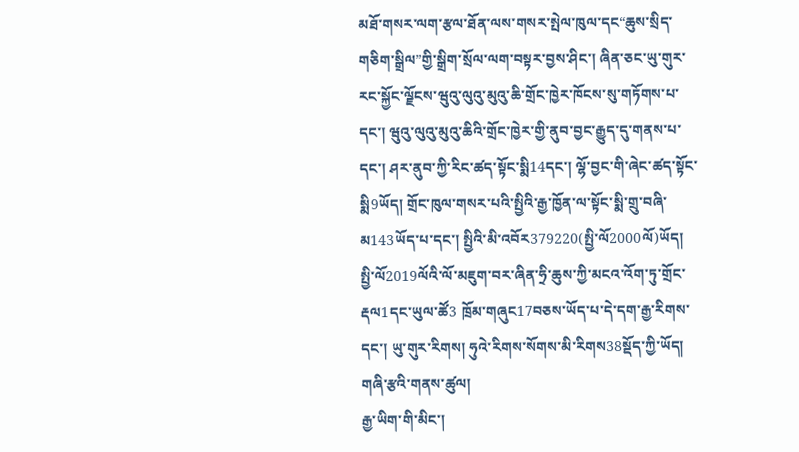མཐོ་གསར་ལག་རྩལ་ཐོན་ལས་གསར་སྤེལ་ཁུལ་དང“ཆུས་སྲིད་གཅིག་སྒྲིལ”གྱི་སྒྲིག་སྲོལ་ལག་བསྟར་བྱས་ཤིང་། ཞིན་ཅང་ཡུ་གུར་རང་སྐྱོང་ལྗོངས་ཝུའུ་ལུའུ་མུའུ་ཆི་གྲོང་ཁྱེར་ཁོངས་སུ་གཏོགས་པ་དང་། ཝུའུ་ལུའུ་མུའུ་ཆིའི་གྲོང་ཁྱེར་གྱི་ནུབ་བྱང་རྒྱུད་དུ་གནས་པ་དང་། ཤར་ནུབ་ཀྱི་རིང་ཚད་སྟོང་སྨི14དང་། ལྷོ་བྱང་གི་ཞེང་ཚད་སྟོང་སྨི9ཡོད། གྲོང་ཁུལ་གསར་པའི་སྤྱིའི་རྒྱ་ཁྱོན་ལ་སྟོང་སྨི་གྲུ་བཞི་མ143ཡོད་པ་དང་། སྤྱིའི་མི་འབོར379220(སྤྱི་ལོ2000ལོ)ཡོད། སྤྱི་ལོ2019ལོའི་ལོ་མཇུག་བར་ཞིན་ཧྲི་ཆུས་ཀྱི་མངའ་འོག་ཏུ་གྲོང་རྡལ1དང་ཡུལ་ཚོ3 ཁྲོམ་གཞུང17བཅས་ཡོད་པ་དེ་དག་རྒྱ་རིགས་དང་། ཡུ་གུར་རིགས། ཧུའེ་རིགས་སོགས་མི་རིགས38སྡོད་ཀྱི་ཡོད།
གཞི་རྩའི་གནས་ཚུལ།
རྒྱ་ཡིག་གི་མིང་།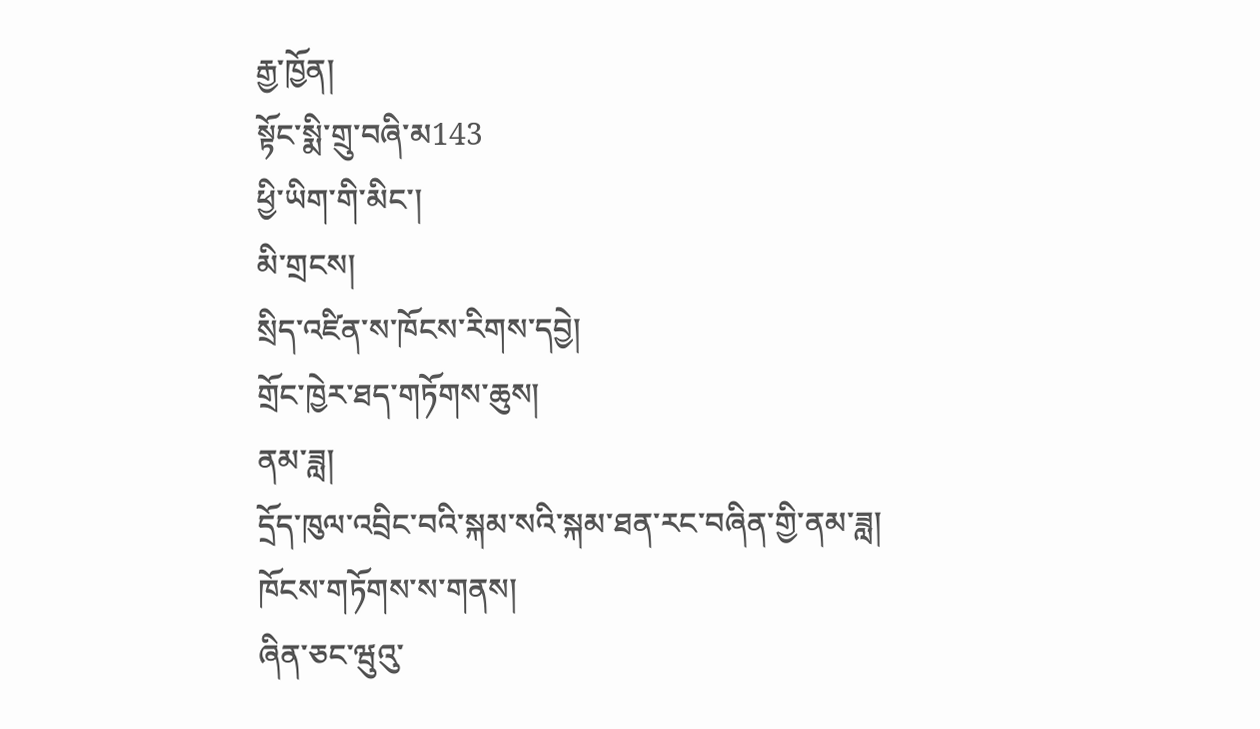རྒྱ་ཁྱོན།
སྟོང་སྨི་གྲུ་བཞི་མ143
ཕྱི་ཡིག་གི་མིང་།
མི་གྲངས།
སྲིད་འཛིན་ས་ཁོངས་རིགས་དབྱེ།
གྲོང་ཁྱེར་ཐད་གཏོགས་ཆུས།
ནམ་ཟླ།
དྲོད་ཁུལ་འབྲིང་བའི་སྐམ་སའི་སྐམ་ཐན་རང་བཞིན་གྱི་ནམ་ཟླ།
ཁོངས་གཏོགས་ས་གནས།
ཞིན་ཅང་ཝུའུ་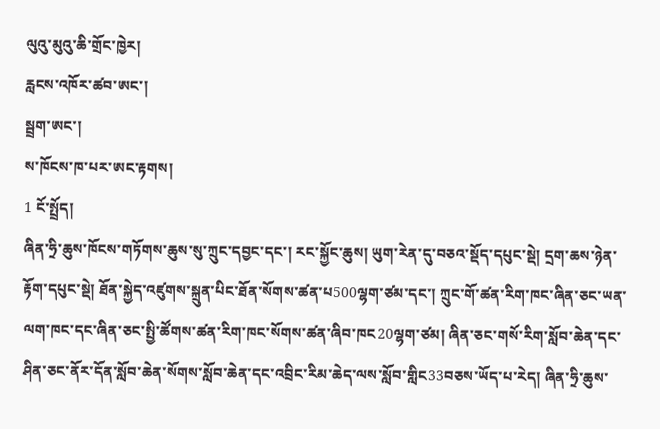ལུའུ་མུའུ་ཆི་གྲོང་ཁྱེར།
རླངས་འཁོར་ཚབ་ཨང་།
སྦྲག་ཨང་།
ས་ཁོངས་ཁ་པར་ཨང་རྟགས།
1 ངོ་སྤྲོད།
ཞིན་ཧྲི་ཆུས་ཁོངས་གཏོགས་ཆུས་སུ་ཀྲུང་དབྱང་དང་། རང་སྐྱོང་ཆུས། ཡུག་རེན་དུ་བཅའ་སྡོད་དཔུང་སྡེ། དྲག་ཆས་ཉེན་རྟོག་དཔུང་སྡེ། ཐོན་སྐྱེད་འཛུགས་སྐྲུན་པིང་ཐོན་སོགས་ཚན་པ500ལྷག་ཙམ་དང་། ཀྲུང་གོ་ཚན་རིག་ཁང་ཞིན་ཅང་ཡན་ལག་ཁང་དང་ཞིན་ཅང་སྤྱི་ཚོགས་ཚན་རིག་ཁང་སོགས་ཚན་ཞིབ་ཁང20ལྷག་ཙམ། ཞིན་ཅང་གསོ་རིག་སློབ་ཆེན་དང་ཤིན་ཅང་ནོར་དོན་སློབ་ཆེན་སོགས་སློབ་ཆེན་དང་འབྲིང་རིམ་ཆེད་ལས་སློབ་གླིང33བཅས་ཡོད་པ་རེད། ཞིན་ཧྲི་ཆུས་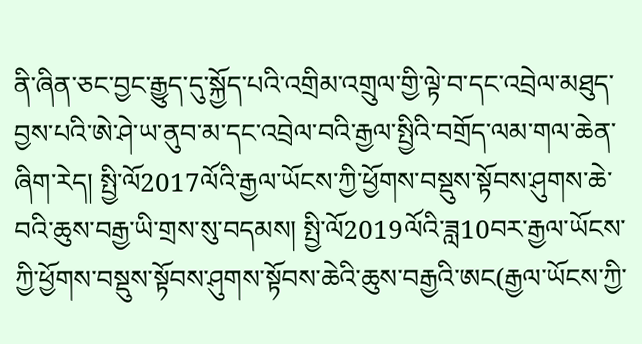ནི་ཞིན་ཅང་བྱང་རྒྱུད་དུ་སྐྱོད་པའི་འགྲིམ་འགྲུལ་གྱི་ལྟེ་བ་དང་འབྲེལ་མཐུད་བྱས་པའི་ཨེ་ཤེ་ཡ་ནུབ་མ་དང་འབྲེལ་བའི་རྒྱལ་སྤྱིའི་བགྲོད་ལམ་གལ་ཆེན་ཞིག་རེད། སྤྱི་ལོ2017ལོའི་རྒྱལ་ཡོངས་ཀྱི་ཕྱོགས་བསྡུས་སྟོབས་ཤུགས་ཆེ་བའི་ཆུས་བརྒྱ་ཡི་གྲས་སུ་བདམས། སྤྱི་ལོ2019ལོའི་ཟླ10བར་རྒྱལ་ཡོངས་ཀྱི་ཕྱོགས་བསྡུས་སྟོབས་ཤུགས་སྟོབས་ཆེའི་ཆུས་བརྒྱའི་ཨང(རྒྱལ་ཡོངས་ཀྱི་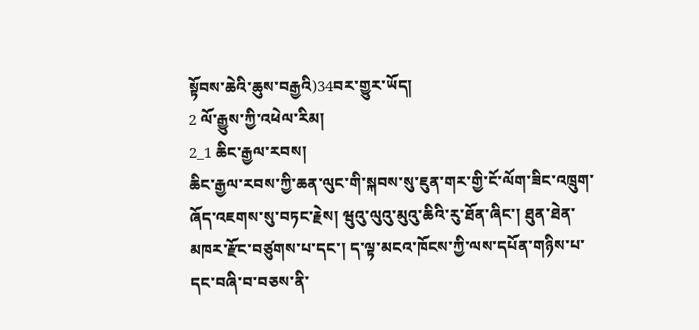སྟོབས་ཆེའི་ཆུས་བརྒྱའི)34བར་གྱུར་ཡོད།
2 ལོ་རྒྱུས་ཀྱི་འཕེལ་རིམ།
2_1 ཆིང་རྒྱལ་རབས།
ཆིང་རྒྱལ་རབས་ཀྱི་ཆན་ལུང་གི་སྐབས་སུ་ཇུན་གར་གྱི་ངོ་ལོག་ཟིང་འཁྲུག་ཞོད་འཇགས་སུ་བཏང་རྗེས། ཝུའུ་ལུའུ་མུའུ་ཆིའི་རུ་ཐོན་ཞིང་། ཐུན་ཐེན་མཁར་རྫོང་བཙུགས་པ་དང་། ད་ལྟ་མངའ་ཁོངས་ཀྱི་ལས་དཔོན་གཉིས་པ་དང་བཞི་བ་བཅས་ནི་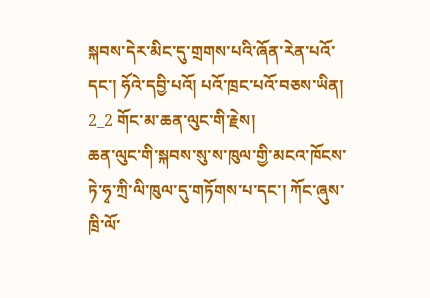སྐབས་དེར་མིང་དུ་གྲགས་པའི་ཞོན་རེན་པའོ་དང་། ཧོའེ་དབྱི་པའོ། པའོ་ཁྲང་པའོ་བཅས་ཡིན།
2_2 གོང་མ་ཆན་ལུང་གི་རྗེས།
ཆན་ལུང་གི་སྐབས་སུ་ས་ཁུལ་གྱི་མངའ་ཁོངས་ཏེ་ཧྭ་ཀྲི་ལི་ཁུལ་དུ་གཏོགས་པ་དང་། ཀོང་ཞུས་ཁྲི་ལོ་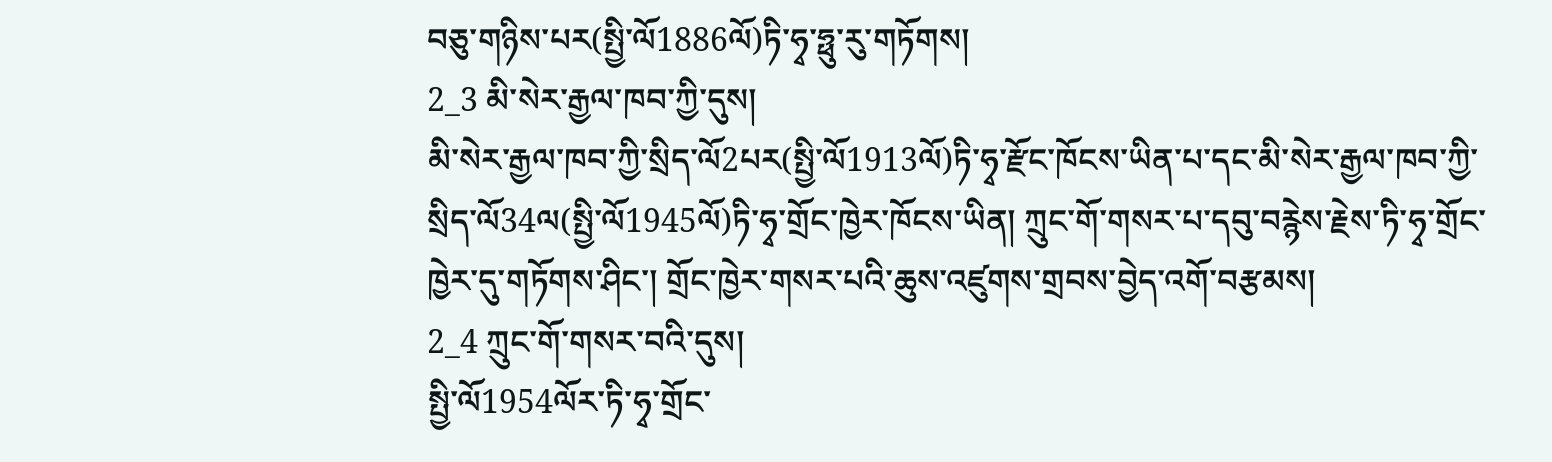བཅུ་གཉིས་པར(སྤྱི་ལོ1886ལོ)ཏི་ཧྭ་ཧྥུ་རུ་གཏོགས།
2_3 མི་སེར་རྒྱལ་ཁབ་ཀྱི་དུས།
མི་སེར་རྒྱལ་ཁབ་ཀྱི་སྲིད་ལོ2པར(སྤྱི་ལོ1913ལོ)ཏི་ཧྭ་རྫོང་ཁོངས་ཡིན་པ་དང་མི་སེར་རྒྱལ་ཁབ་ཀྱི་སྲིད་ལོ34ལ(སྤྱི་ལོ1945ལོ)ཏི་ཧྭ་གྲོང་ཁྱེར་ཁོངས་ཡིན། ཀྲུང་གོ་གསར་པ་དབུ་བརྙེས་རྗེས་ཏི་ཧྭ་གྲོང་ཁྱེར་དུ་གཏོགས་ཤིང་། གྲོང་ཁྱེར་གསར་པའི་ཆུས་འཛུགས་གྲབས་བྱེད་འགོ་བརྩམས།
2_4 ཀྲུང་གོ་གསར་བའི་དུས།
སྤྱི་ལོ1954ལོར་ཏི་ཧྭ་གྲོང་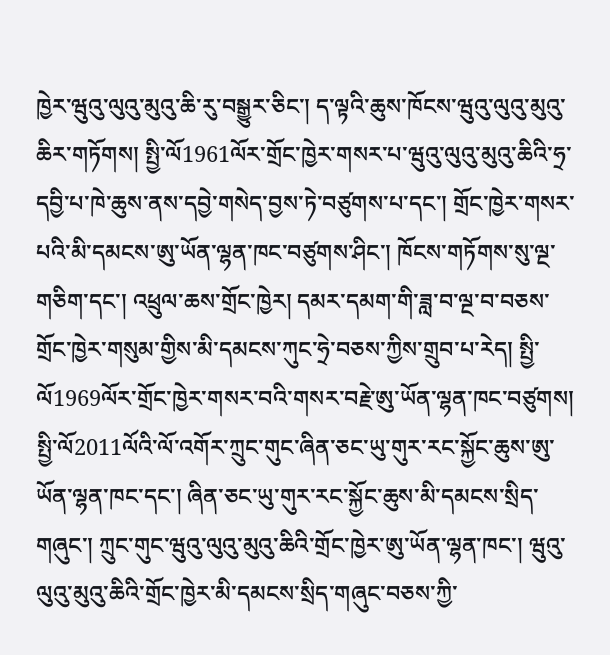ཁྱེར་ཝུའུ་ལུའུ་མུའུ་ཆི་རུ་བསྒྱུར་ཅིང་། ད་ལྟའི་ཆུས་ཁོངས་ཝུའུ་ལུའུ་མུའུ་ཆིར་གཏོགས། སྤྱི་ལོ1961ལོར་གྲོང་ཁྱེར་གསར་པ་ཝུའུ་ལུའུ་མུའུ་ཆིའི་ཧྲ་དབྱི་པ་ཁེ་ཆུས་ནས་དབྱེ་གསེད་བྱས་ཏེ་བཙུགས་པ་དང་། གྲོང་ཁྱེར་གསར་པའི་མི་དམངས་ཨུ་ཡོན་ལྷན་ཁང་བཙུགས་ཤིང་། ཁོངས་གཏོགས་སུ་ལྔ་གཅིག་དང་། འཕྲུལ་ཆས་གྲོང་ཁྱེར། དམར་དམག་གི་ཟླ་བ་ལྔ་བ་བཅས་གྲོང་ཁྱེར་གསུམ་གྱིས་མི་དམངས་ཀུང་ཧྲེ་བཅས་ཀྱིས་གྲུབ་པ་རེད། སྤྱི་ལོ1969ལོར་གྲོང་ཁྱེར་གསར་བའི་གསར་བརྗེ་ཨུ་ཡོན་ལྷན་ཁང་བཙུགས། སྤྱི་ལོ2011ལོའི་ལོ་འགོར་ཀྲུང་གུང་ཞིན་ཅང་ཡུ་གུར་རང་སྐྱོང་ཆུས་ཨུ་ཡོན་ལྷན་ཁང་དང་། ཞིན་ཅང་ཡུ་གུར་རང་སྐྱོང་ཆུས་མི་དམངས་སྲིད་གཞུང་། ཀྲུང་གུང་ཝུའུ་ལུའུ་མུའུ་ཆིའི་གྲོང་ཁྱེར་ཨུ་ཡོན་ལྷན་ཁང་། ཝུའུ་ལུའུ་མུའུ་ཆིའི་གྲོང་ཁྱེར་མི་དམངས་སྲིད་གཞུང་བཅས་ཀྱི་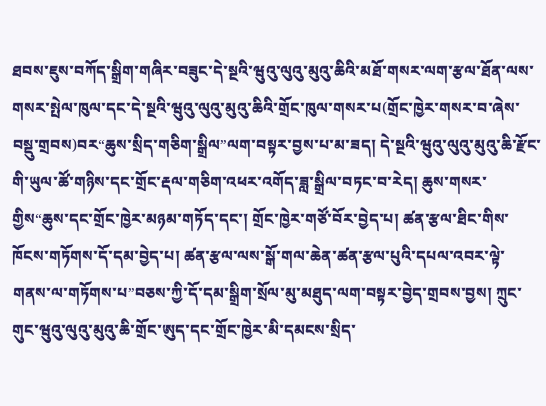ཐབས་ཇུས་བཀོད་སྒྲིག་གཞིར་བཟུང་དེ་སྔའི་ཝུའུ་ལུའུ་མུའུ་ཆིའི་མཐོ་གསར་ལག་རྩལ་ཐོན་ལས་གསར་སྤེལ་ཁུལ་དང་དེ་སྔའི་ཝུའུ་ལུའུ་མུའུ་ཆིའི་གྲོང་ཁུལ་གསར་པ(གྲོང་ཁྱེར་གསར་བ་ཞེས་བསྡུ་གྲབས)བར“ཆུས་སྲིད་གཅིག་སྒྲིལ”ལག་བསྟར་བྱས་པ་མ་ཟད། དེ་སྔའི་ཝུའུ་ལུའུ་མུའུ་ཆི་རྫོང་གི་ཡུལ་ཚོ་གཉིས་དང་གྲོང་རྡལ་གཅིག་འཕར་འགོད་ཟླ་སྒྲིལ་བཏང་བ་རེད། ཆུས་གསར་གྱིས“ཆུས་དང་གྲོང་ཁྱེར་མཉམ་གཏོད་དང་། གྲོང་ཁྱེར་གཙོ་བོར་བྱེད་པ། ཚན་རྩལ་ཐིང་གིས་ཁོངས་གཏོགས་དོ་དམ་བྱེད་པ། ཚན་རྩལ་ལས་སྒོ་གལ་ཆེན་ཚན་རྩལ་པུའི་དཔལ་འབར་ལྟེ་གནས་ལ་གཏོགས་པ”བཅས་ཀྱི་དོ་དམ་སྒྲིག་སྲོལ་མུ་མཐུད་ལག་བསྟར་བྱེད་གྲབས་བྱས། ཀྲུང་གུང་ཝུའུ་ལུའུ་མུའུ་ཆི་གྲོང་ཨུད་དང་གྲོང་ཁྱེར་མི་དམངས་སྲིད་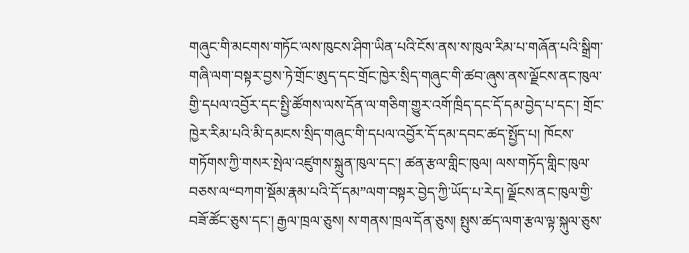གཞུང་གི་མངགས་གཏོང་ལས་ཁུངས་ཤིག་ཡིན་པའི་ངོས་ནས་ས་ཁུལ་རིམ་པ་གཞོན་པའི་སྒྲིག་གཞི་ལག་བསྟར་བྱས་ཏེ་གྲོང་ཨུད་དང་གྲོང་ཁྱེར་སྲིད་གཞུང་གི་ཚབ་ཞུས་ནས་ལྗོངས་ནང་ཁུལ་གྱི་དཔལ་འབྱོར་དང་སྤྱི་ཚོགས་ལས་དོན་ལ་གཅིག་གྱུར་འགོ་ཁྲིད་དང་དོ་དམ་བྱེད་པ་དང་། གྲོང་ཁྱེར་རིམ་པའི་མི་དམངས་སྲིད་གཞུང་གི་དཔལ་འབྱོར་དོ་དམ་དབང་ཚད་སྤྱོད་པ། ཁོངས་གཏོགས་ཀྱི་གསར་སྤེལ་འཛུགས་སྐྲུན་ཁུལ་དང་། ཚན་རྩལ་གླིང་ཁུལ། ལས་གཏོད་གླིང་ཁུལ་བཅས་ལ“བཀག་སྡོམ་རྣམ་པའི་དོ་དམ”ལག་བསྟར་བྱེད་ཀྱི་ཡོད་པ་རེད། ལྗོངས་ནང་ཁུལ་གྱི་བཟོ་ཚོང་ཅུས་དང་། རྒྱལ་ཁྲལ་ཅུས། ས་གནས་ཁྲལ་དོན་ཅུས། སྤུས་ཚད་ལག་རྩལ་ལྟ་སྐུལ་ཅུས་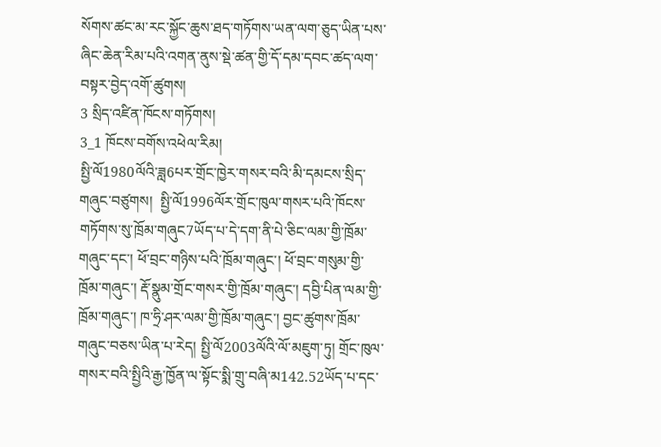སོགས་ཚང་མ་རང་སྐྱོང་ཆུས་ཐད་གཏོགས་ཡན་ལག་ཅུད་ཡིན་པས་ཞིང་ཆེན་རིམ་པའི་འགན་ནུས་སྡེ་ཚན་གྱི་དོ་དམ་དབང་ཚད་ལག་བསྟར་བྱེད་འགོ་ཚུགས།
3 སྲིད་འཛིན་ཁོངས་གཏོགས།
3_1 ཁོངས་བགོས་འཕེལ་རིམ།
སྤྱི་ལོ1980ལོའི་ཟླ6པར་གྲོང་ཁྱེར་གསར་བའི་མི་དམངས་སྲིད་གཞུང་བཙུགས།  སྤྱི་ལོ1996ལོར་གྲོང་ཁུལ་གསར་པའི་ཁོངས་གཏོགས་སུ་ཁྲོམ་གཞུང7ཡོད་པ་དེ་དག་ནི་པེ་ཅིང་ལམ་གྱི་ཁྲོམ་གཞུང་དང་། ཕོ་བྲང་གཉིས་པའི་ཁྲོམ་གཞུང་། ཕོ་བྲང་གསུམ་གྱི་ཁྲོམ་གཞུང་། རྡོ་སྣུམ་གྲོང་གསར་གྱི་ཁྲོམ་གཞུང་། དབྱི་པིན་ལམ་གྱི་ཁྲོམ་གཞུང་། ཁ་ཧྲི་ཤར་ལམ་གྱི་ཁྲོམ་གཞུང་། བྱང་ཚུགས་ཁྲོམ་གཞུང་བཅས་ཡིན་པ་རེད། སྤྱི་ལོ2003ལོའི་ལོ་མཇུག་ཏུ། གྲོང་ཁུལ་གསར་བའི་སྤྱིའི་རྒྱ་ཁྱོན་ལ་སྟོང་སྨི་གྲུ་བཞི་མ142.52ཡོད་པ་དང་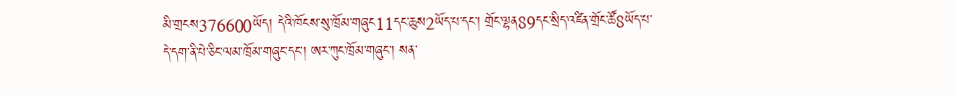མི་གྲངས376600ཡོད། དེའི་ཁོངས་སུ་ཁྲོམ་གཞུང11དང་ཆུས2ཡོད་པ་དང་། གྲོང་ལྷན89དང་སྲིད་འཛིན་གྲོང་ཚོ8ཡོད་པ་དེ་དག་ནི་པེ་ཅིང་ལམ་ཁྲོམ་གཞུང་དང་། ཨར་ཀུང་ཁྲོམ་གཞུང་། སན་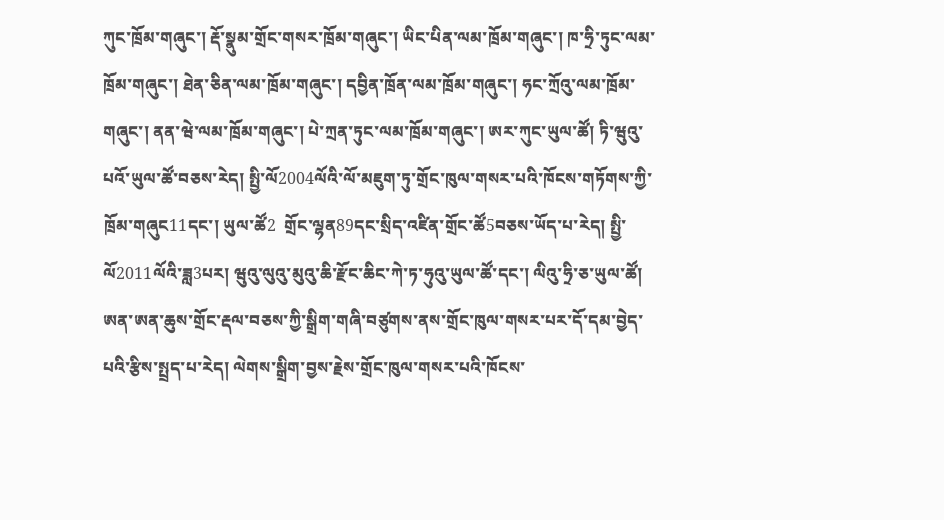ཀུང་ཁྲོམ་གཞུང་། རྡོ་སྣུམ་གྲོང་གསར་ཁྲོམ་གཞུང་། ཡིང་པིན་ལམ་ཁྲོམ་གཞུང་། ཁ་ཧྲི་ཏུང་ལམ་ཁྲོམ་གཞུང་། ཐེན་ཅིན་ལམ་ཁྲོམ་གཞུང་། དབྱིན་ཁྲོན་ལམ་ཁྲོམ་གཞུང་། ཧང་ཀྲོའུ་ལམ་ཁྲོམ་གཞུང་། ནན་ཝེ་ལམ་ཁྲོམ་གཞུང་། པེ་ཀྲན་ཏུང་ལམ་ཁྲོམ་གཞུང་། ཨར་ཀུང་ཡུལ་ཚོ། ཏི་ཝུའུ་པའོ་ཡུལ་ཚོ་བཅས་རེད། སྤྱི་ལོ2004ལོའི་ལོ་མཇུག་ཏུ་གྲོང་ཁུལ་གསར་པའི་ཁོངས་གཏོགས་ཀྱི་ཁྲོམ་གཞུང11དང་། ཡུལ་ཚོ2  གྲོང་ལྷན89དང་སྲིད་འཛིན་གྲོང་ཚོ5བཅས་ཡོད་པ་རེད། སྤྱི་ལོ2011ལོའི་ཟླ3པར། ཝུའུ་ལུའུ་མུའུ་ཆི་རྫོང་ཆིང་ཀེ་ཏ་ཧུའུ་ཡུལ་ཚོ་དང་། ལིའུ་ཧྲི་ཅ་ཡུལ་ཚོ། ཨན་ཨན་ཆུས་གྲོང་རྡལ་བཅས་ཀྱི་སྒྲིག་གཞི་བཙུགས་ནས་གྲོང་ཁུལ་གསར་པར་དོ་དམ་བྱེད་པའི་རྩིས་སྤྲད་པ་རེད། ལེགས་སྒྲིག་བྱས་རྗེས་གྲོང་ཁུལ་གསར་པའི་ཁོངས་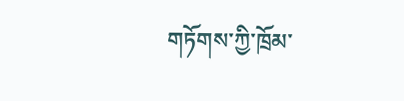གཏོགས་ཀྱི་ཁྲོམ་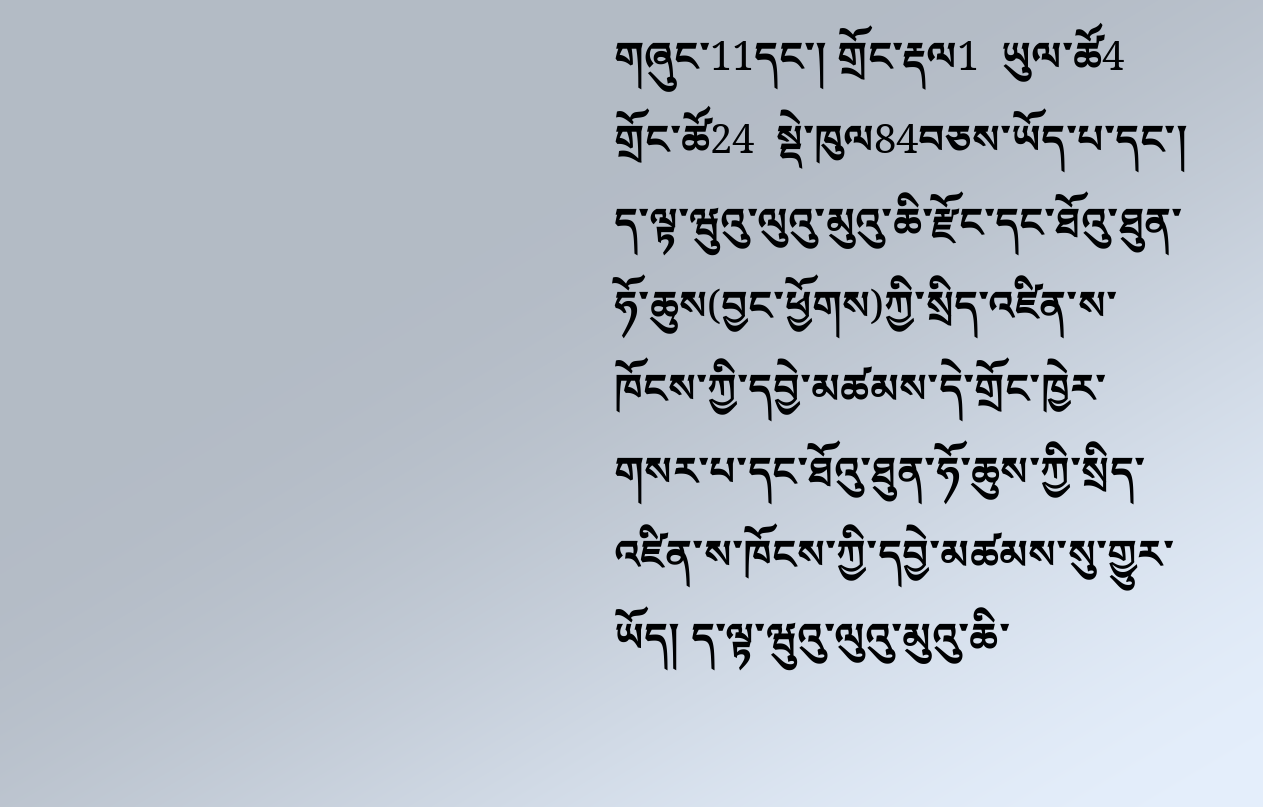གཞུང་11དང་། གྲོང་རྡལ1  ཡུལ་ཚོ4  གྲོང་ཚོ24  སྡེ་ཁུལ84བཅས་ཡོད་པ་དང་། ད་ལྟ་ཝུའུ་ལུའུ་མུའུ་ཆི་རྫོང་དང་ཐོའུ་ཐུན་ཧོ་ཆུས(བྱང་ཕྱོགས)ཀྱི་སྲིད་འཛིན་ས་ཁོངས་ཀྱི་དབྱེ་མཚམས་དེ་གྲོང་ཁྱེར་གསར་པ་དང་ཐོའུ་ཐུན་ཧོ་ཆུས་ཀྱི་སྲིད་འཛིན་ས་ཁོངས་ཀྱི་དབྱེ་མཚམས་སུ་གྱུར་ཡོད། ད་ལྟ་ཝུའུ་ལུའུ་མུའུ་ཆི་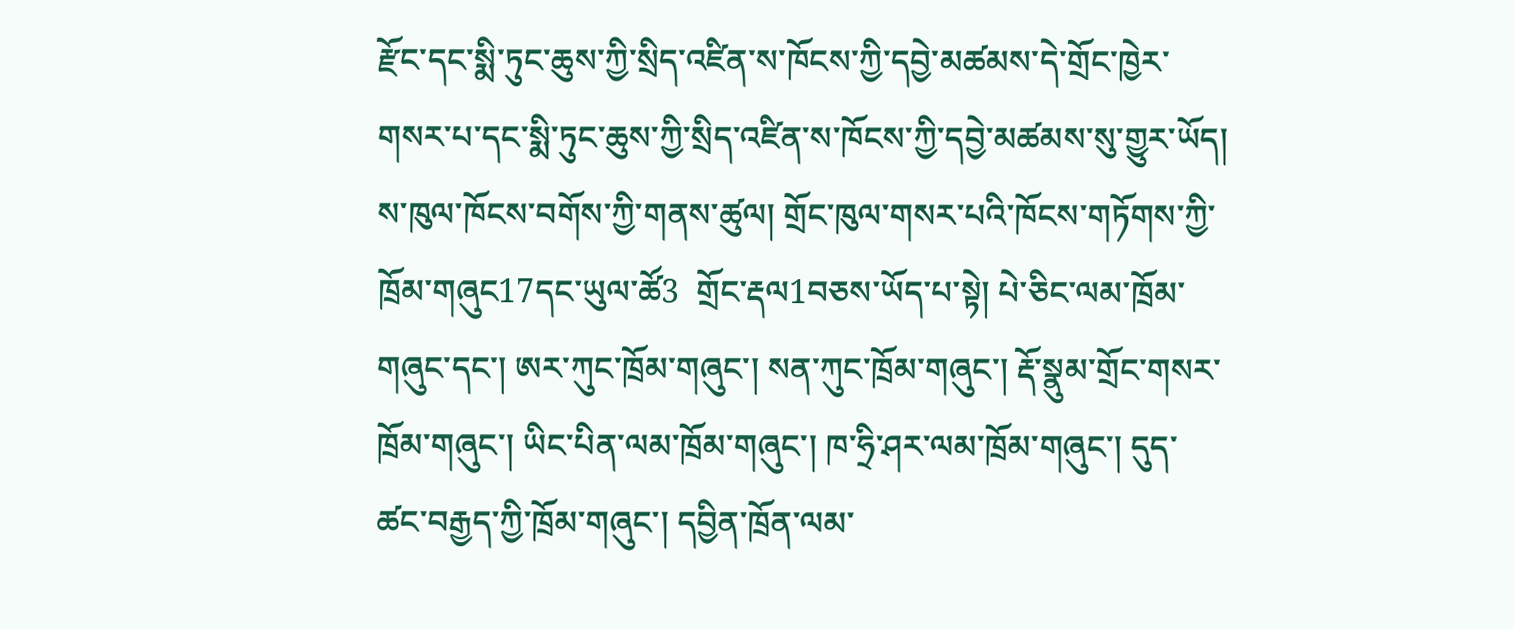རྫོང་དང་སྨི་ཏུང་ཆུས་ཀྱི་སྲིད་འཛིན་ས་ཁོངས་ཀྱི་དབྱེ་མཚམས་དེ་གྲོང་ཁྱེར་གསར་པ་དང་སྨི་ཏུང་ཆུས་ཀྱི་སྲིད་འཛིན་ས་ཁོངས་ཀྱི་དབྱེ་མཚམས་སུ་གྱུར་ཡོད། ས་ཁུལ་ཁོངས་བགོས་ཀྱི་གནས་ཚུལ། གྲོང་ཁུལ་གསར་པའི་ཁོངས་གཏོགས་ཀྱི་ཁྲོམ་གཞུང17དང་ཡུལ་ཚོ3  གྲོང་རྡལ1བཅས་ཡོད་པ་སྟེ། པེ་ཅིང་ལམ་ཁྲོམ་གཞུང་དང་། ཨར་ཀུང་ཁྲོམ་གཞུང་། སན་ཀུང་ཁྲོམ་གཞུང་། རྡོ་སྣུམ་གྲོང་གསར་ཁྲོམ་གཞུང་། ཡིང་པིན་ལམ་ཁྲོམ་གཞུང་། ཁ་ཧྲི་ཤར་ལམ་ཁྲོམ་གཞུང་། དུད་ཚང་བརྒྱད་ཀྱི་ཁྲོམ་གཞུང་། དབྱིན་ཁྲོན་ལམ་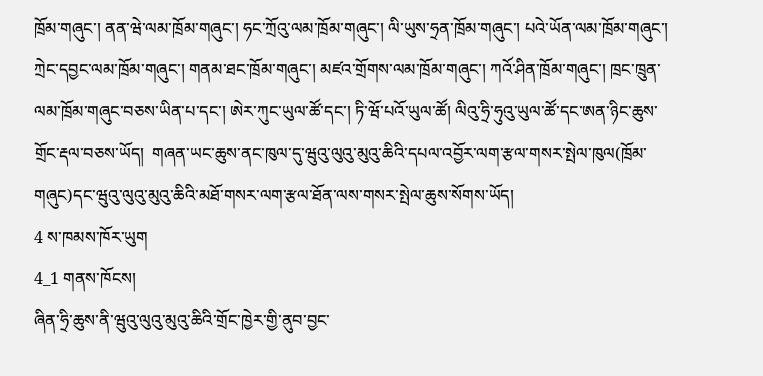ཁྲོམ་གཞུང་། ནན་ཝེ་ལམ་ཁྲོམ་གཞུང་། ཧང་ཀྲོའུ་ལམ་ཁྲོམ་གཞུང་། ལི་ཡུས་ཧྲན་ཁྲོམ་གཞུང་། པའེ་ཡོན་ལམ་ཁྲོམ་གཞུང་། ཀྲེང་དབྱང་ལམ་ཁྲོམ་གཞུང་། གནམ་ཐང་ཁྲོམ་གཞུང་། མཛའ་གྲོགས་ལམ་ཁྲོམ་གཞུང་། ཀའོ་ཤིན་ཁྲོམ་གཞུང་། ཁྲང་ཁྲུན་ལམ་ཁྲོམ་གཞུང་བཅས་ཡིན་པ་དང་། ཨེར་ཀུང་ཡུལ་ཚོ་དང་། ཏི་ཝོ་པའོ་ཡུལ་ཚོ། ལིའུ་ཧྲི་ཧུའུ་ཡུལ་ཚོ་དང་ཨན་ཉིང་ཆུས་གྲོང་རྡལ་བཅས་ཡོད།  གཞན་ཡང་ཆུས་ནང་ཁུལ་དུ་ཝུའུ་ལུའུ་མུའུ་ཆིའི་དཔལ་འབྱོར་ལག་རྩལ་གསར་སྤེལ་ཁུལ(ཁྲོམ་གཞུང)དང་ཝུའུ་ལུའུ་མུའུ་ཆིའི་མཐོ་གསར་ལག་རྩལ་ཐོན་ལས་གསར་སྤེལ་ཆུས་སོགས་ཡོད།
4 ས་ཁམས་ཁོར་ཡུག
4_1 གནས་ཁོངས།
ཞིན་ཧྲི་ཆུས་ནི་ཝུའུ་ལུའུ་མུའུ་ཆིའི་གྲོང་ཁྱེར་གྱི་ནུབ་བྱང་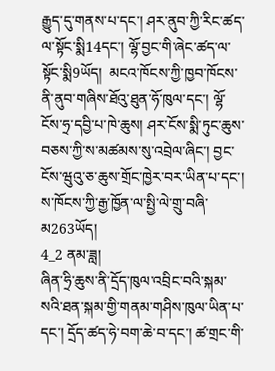རྒྱུད་དུ་གནས་པ་དང་། ཤར་ནུབ་ཀྱི་རིང་ཚད་ལ་སྟོང་སྨི14དང་། ལྷོ་བྱང་གི་ཞེང་ཚད་ལ་སྟོང་སྨི9ཡོད།  མངའ་ཁོངས་ཀྱི་ཁྱབ་ཁོངས་ནི་ནུབ་གཞིས་ཐོའུ་ཐུན་ཧོ་ཁུལ་དང་། ལྷོ་ངོས་ཧྲ་དབྱི་པ་ཁེ་ཆུས། ཤར་ངོས་སྨི་ཏུང་ཆུས་བཅས་ཀྱི་ས་མཚམས་སུ་འབྲེལ་ཞིང་། བྱང་ངོས་ཝུའུ་ཅ་ཆུས་གྲོང་ཁྱེར་བར་ཡིན་པ་དང་། ས་ཁོངས་ཀྱི་རྒྱ་ཁྱོན་ལ་སྤྱི་ལེ་གྲུ་བཞི་མ263ཡོད།
4_2 ནམ་ཟླ།
ཞིན་ཧྲི་ཆུས་ནི་དྲོད་ཁུལ་འབྲིང་བའི་སྐམ་སའི་ཐན་སྐམ་གྱི་གནམ་གཤིས་ཁུལ་ཡིན་པ་དང་། དྲོད་ཚད་ཧེ་བག་ཆེ་བ་དང་། ཚ་གྲང་གི་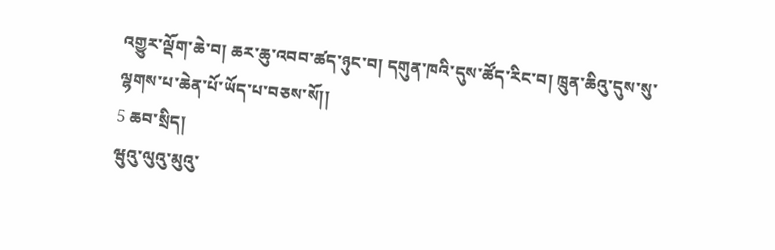འགྱུར་ལྡོག་ཆེ་བ། ཆར་ཆུ་འབབ་ཚད་ཉུང་བ། དགུན་ཁའི་དུས་ཚོད་རིང་བ། ཁྲུན་ཆིའུ་དུས་སུ་ལྷགས་པ་ཆེན་པོ་ཡོད་པ་བཅས་སོ།།
5 ཆབ་སྲིད།
ཝུའུ་ལུའུ་མུའུ་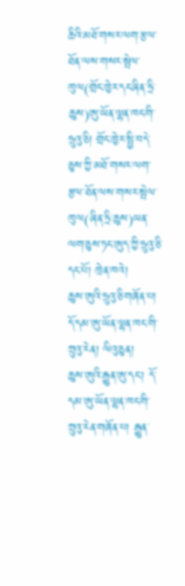ཆིའི་མཐོ་གསར་ལག་རྩལ་ཐོན་ལས་གསར་སྤེལ་ཁུལ(གྲོང་ཁྱེར་དང་ཞིན་ཧྲི་ཆུས)ཨུ་ཡོན་ལྷན་ཁང་གི་ཧྲུའུ་ཅི། གྲོང་ཁྱེར་སྤྱི་བདེ་ཅུས་ཀྱི་མཐོ་གསར་ལག་རྩལ་ཐོན་ལས་གསར་སྤེལ་ཁུལ(ཞིན་ཧྲི་ཆུས)ཡན་ལག་ཅུས་ཏང་ཨུད་ཀྱི་ཧྲུའུ་ཅི་དང་པོ། ཁྲེན་ཁའེ།
ཆུས་ཨུའི་ཧྲུའུ་ཅི་གཞོན་པ། དོ་དམ་ཨུ་ཡོན་ལྷན་ཁང་གི་ཀྲུའུ་རེན། ལིའུ་ཅུན།
ཆུས་ཨུའི་རྒྱུན་ཨུ་དང་། དོ་དམ་ཨུ་ཡོན་ལྷན་ཁང་གི་ཀྲུའུ་རེན་གཞོན་པ། རྒྱུན་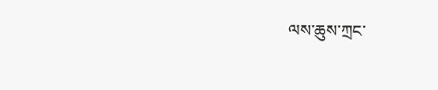ལས་ཆུས་ཀྲང་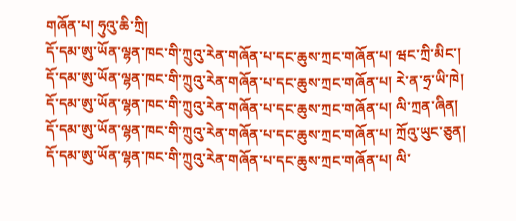གཞོན་པ། ཧུའུ་ཆི་ཀྲི།
དོ་དམ་ཨུ་ཡོན་ལྷན་ཁང་གི་ཀྲུའུ་རེན་གཞོན་པ་དང་ཆུས་ཀྲང་གཞོན་པ། ཝང་ཀྲི་མིང་།
དོ་དམ་ཨུ་ཡོན་ལྷན་ཁང་གི་ཀྲུའུ་རེན་གཞོན་པ་དང་ཆུས་ཀྲང་གཞོན་པ། རེ་ན་ཧྲ་ཡི་ཁེ།
དོ་དམ་ཨུ་ཡོན་ལྷན་ཁང་གི་ཀྲུའུ་རེན་གཞོན་པ་དང་ཆུས་ཀྲང་གཞོན་པ། ལི་ཀྲན་ཞིན།
དོ་དམ་ཨུ་ཡོན་ལྷན་ཁང་གི་ཀྲུའུ་རེན་གཞོན་པ་དང་ཆུས་ཀྲང་གཞོན་པ། ཀྲོའུ་ཡུང་ཅུན།
དོ་དམ་ཨུ་ཡོན་ལྷན་ཁང་གི་ཀྲུའུ་རེན་གཞོན་པ་དང་ཆུས་ཀྲང་གཞོན་པ། ལི་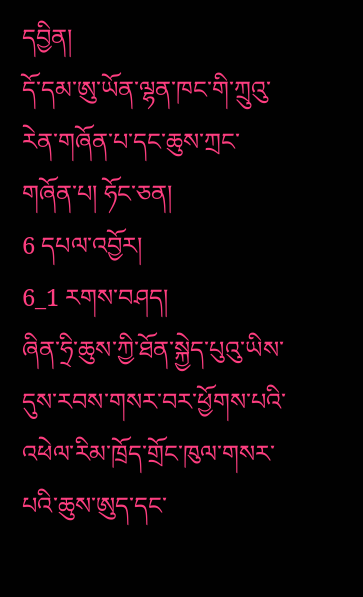དབྱིན།
དོ་དམ་ཨུ་ཡོན་ལྷན་ཁང་གི་ཀྲུའུ་རེན་གཞོན་པ་དང་ཆུས་ཀྲང་གཞོན་པ། ཧོང་ཅན།
6 དཔལ་འབྱོར།
6_1 རགས་བཤད།
ཞིན་ཧྲི་ཆུས་ཀྱི་ཐོན་སྐྱེད་པུའུ་ཡིས་དུས་རབས་གསར་བར་ཕྱོགས་པའི་འཕེལ་རིམ་ཁྲོད་གྲོང་ཁུལ་གསར་པའི་ཆུས་ཨུད་དང་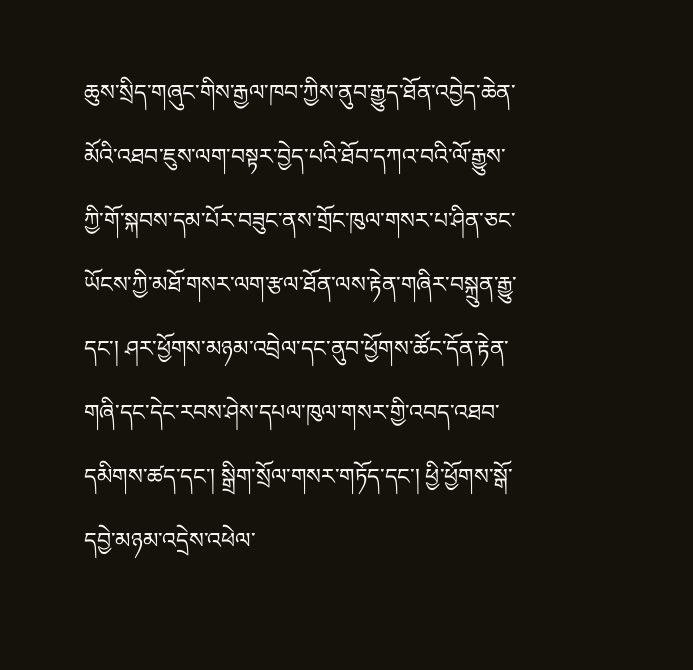ཆུས་སྲིད་གཞུང་གིས་རྒྱལ་ཁབ་ཀྱིས་ནུབ་རྒྱུད་ཐོན་འབྱེད་ཆེན་མོའི་འཐབ་ཇུས་ལག་བསྟར་བྱེད་པའི་ཐོབ་དཀའ་བའི་ལོ་རྒྱུས་ཀྱི་གོ་སྐབས་དམ་པོར་བཟུང་ནས་གྲོང་ཁུལ་གསར་པ་ཤིན་ཅང་ཡོངས་ཀྱི་མཐོ་གསར་ལག་རྩལ་ཐོན་ལས་རྟེན་གཞིར་བསྐྲུན་རྒྱུ་དང་། ཤར་ཕྱོགས་མཉམ་འབྲེལ་དང་ནུབ་ཕྱོགས་ཚོང་དོན་རྟེན་གཞི་དང་དེང་རབས་ཤེས་དཔལ་ཁུལ་གསར་གྱི་འབད་འཐབ་དམིགས་ཚད་དང་། སྒྲིག་སྲོལ་གསར་གཏོད་དང་། ཕྱི་ཕྱོགས་སྒོ་དབྱེ་མཉམ་འདྲེས་འཕེལ་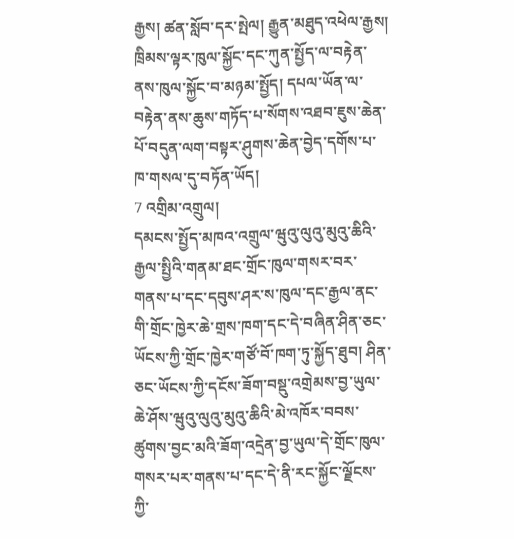རྒྱས། ཚན་སློབ་དར་སྤེལ། རྒྱུན་མཐུད་འཕེལ་རྒྱས། ཁྲིམས་ལྟར་ཁུལ་སྐྱོང་དང་ཀུན་སྤྱོད་ལ་བརྟེན་ནས་ཁུལ་སྐྱོང་བ་མཉམ་སྤྱོད། དཔལ་ཡོན་ལ་བརྟེན་ནས་ཆུས་གཏོད་པ་སོགས་འཐབ་ཇུས་ཆེན་པོ་བདུན་ལག་བསྟར་ཤུགས་ཆེན་བྱེད་དགོས་པ་ཁ་གསལ་དུ་བཏོན་ཡོད།
7 འགྲིམ་འགྲུལ།
དམངས་སྤྱོད་མཁའ་འགྲུལ་ཝུའུ་ལུའུ་མུའུ་ཆིའི་རྒྱལ་སྤྱིའི་གནམ་ཐང་གྲོང་ཁུལ་གསར་བར་གནས་པ་དང་དབུས་ཤར་ས་ཁུལ་དང་རྒྱལ་ནང་གི་གྲོང་ཁྱེར་ཆེ་གྲས་ཁག་དང་དེ་བཞིན་ཤིན་ཅང་ཡོངས་ཀྱི་གྲོང་ཁྱེར་གཙོ་བོ་ཁག་ཏུ་སྐྱོད་ཐུབ། ཤིན་ཅང་ཡོངས་ཀྱི་དངོས་ཟོག་བསྡུ་འགྲེམས་བྱ་ཡུལ་ཆེ་ཤོས་ཝུའུ་ལུའུ་མུའུ་ཆིའི་མེ་འཁོར་བབས་ཚུགས་བྱང་མའི་ཟོག་འདྲེན་བྱ་ཡུལ་དེ་གྲོང་ཁུལ་གསར་པར་གནས་པ་དང་དེ་ནི་རང་སྐྱོང་ལྗོངས་ཀྱི་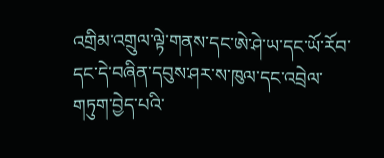འགྲིམ་འགྲུལ་ལྟེ་གནས་དང་ཨེ་ཤེ་ཡ་དང་ཡོ་རོབ་དང་དེ་བཞིན་དབུས་ཤར་ས་ཁུལ་དང་འབྲེལ་གཏུག་བྱེད་པའི་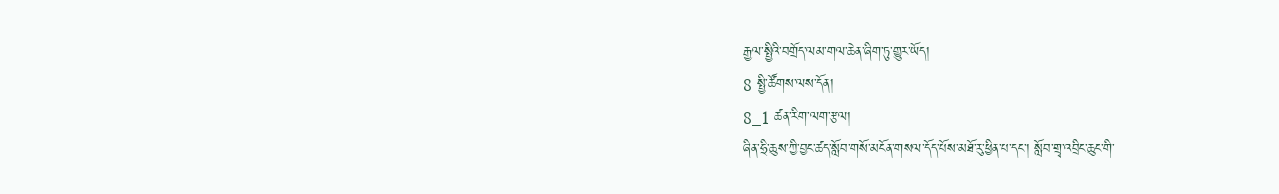རྒྱལ་སྤྱིའི་བགྲོད་ལམ་གལ་ཆེན་ཞིག་ཏུ་གྱུར་ཡོད།
8 སྤྱི་ཚོགས་ལས་དོན།
8_1 ཚན་རིག་ལག་རྩལ།
ཞིན་ཧྲི་ཆུས་ཀྱི་བྱང་ཚད་སློབ་གསོ་མངོན་གསལ་དོད་པོས་མཐོ་རུ་ཕྱིན་པ་དང་། སློབ་གྲྭ་འབྲིང་ཆུང་གི་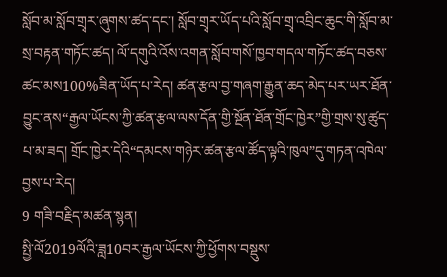སློབ་མ་སློབ་གྲྭར་ཞུགས་ཚད་དང་། སློབ་གྲྭར་ཡོད་པའི་སློབ་གྲྭ་འབྲིང་ཆུང་གི་སློབ་མ་སྲ་བརྟན་གཏོང་ཚད། ལོ་དགུའི་འོས་འགན་སློབ་གསོ་ཁྱབ་གདལ་གཏོང་ཚད་བཅས་ཚང་མས100%ཟིན་ཡོད་པ་རེད། ཚན་རྩལ་བྱ་གཞག་རྒྱུན་ཆད་མེད་པར་ཡར་ཐོན་བྱུང་ནས“རྒྱལ་ཡོངས་ཀྱི་ཚན་རྩལ་ལས་དོན་གྱི་སྔོན་ཐོན་གྲོང་ཁྱེར”གྱི་གྲས་སུ་ཚུད་པ་མ་ཟད། གྲོང་ཁྱེར་དེའི“དམངས་གཉེར་ཚན་རྩལ་ཚོད་ལྟའི་ཁུལ”དུ་གཏན་འཁེལ་བྱས་པ་རེད།
9 གཟི་བརྗིད་མཚན་སྙན།
སྤྱི་ལོ2019ལོའི་ཟླ10བར་རྒྱལ་ཡོངས་ཀྱི་ཕྱོགས་བསྡུས་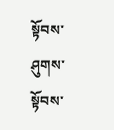སྟོབས་ཤུགས་སྟོབས་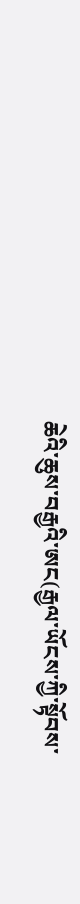ཆེའི་ཆུས་བརྒྱའི་ཨང(རྒྱལ་ཡོངས་ཀྱི་སྟོབས་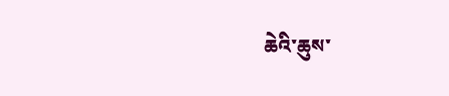ཆེའི་ཆུས་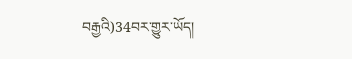བརྒྱའི)34བར་གྱུར་ཡོད།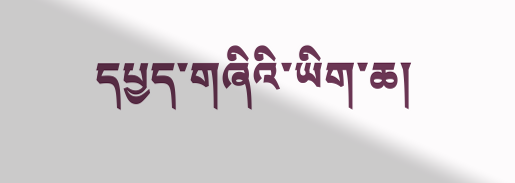དཔྱད་གཞིའི་ཡིག་ཆ།